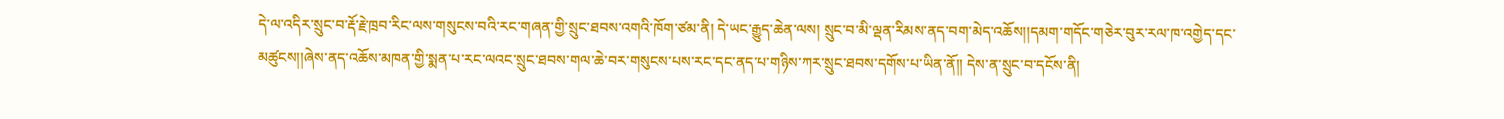དེ་ལ་འདིར་སྲུང་བ་རྡོ་རྗེ་ཁྲབ་རིང་ལས་གསུངས་བའི་རང་གཞན་གྱི་སྲུང་ཐབས་འགའི་ཁོག་ཙམ་ནི། དེ་ཡང་རྒྱུད་ཆེན་ལས། སྲུང་བ་མི་ལྡན་རིམས་ནད་བག་མེད་འཆོས།།དམག་གདོང་གཅེར་བུར་རལ་ཁ་འགྱེད་དང་མཚུངས།།ཞེས་ནད་འཆོས་མཁན་གྱི་སྨན་པ་རང་ལའང་སྲུང་ཐབས་གལ་ཆེ་བར་གསུངས་པས་རང་དང་ནད་པ་གཉིས་ཀར་སྲུང་ཐབས་དགོས་པ་ཡིན་ནོ།། དེས་ན་སྲུང་བ་དངོས་ནི།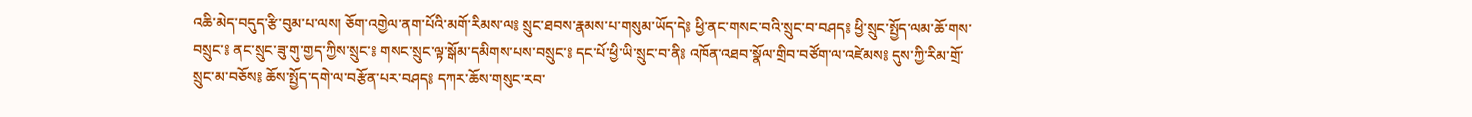འཆི་མེད་བདུད་རྩི་བུམ་པ་ལས། ཅོག་འགྱེལ་ནག་པོའི་མགོ་རིམས་ལ༔ སྲུང་ཐབས་རྣམས་པ་གསུམ་ཡོད་དེ༔ ཕྱི་ནང་གསང་བའི་སྲུང་བ་བཤད༔ ཕྱི་སྲུང་སྤྱོད་ལམ་ཆོ་གས་བསྲུང་༔ ནང་སྲུང་ཟུ་གུ་གྱད་ཀྱིས་སྲུང་༔ གསང་སྲུང་ལྟ་སྒོམ་དམིགས་པས་བསྲུང་༔ དང་པོ་ཕྱི་ཡི་སྲུང་བ་ནི༔ འཁོན་འཐབ་སྣོལ་གྲིབ་བཙོག་ལ་འཛེམས༔ དུས་ཀྱི་རིམ་གྲོ་སྲུང་མ་བཅོས༔ ཆོས་སྤྱོད་དགེ་ལ་བརྩོན་པར་བཤད༔ དཀར་ཆོས་གསུང་རབ་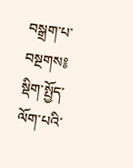བསྒྲག་པ་བསྔགས༔ སྡིག་སྤྱོད་ལོག་པའི་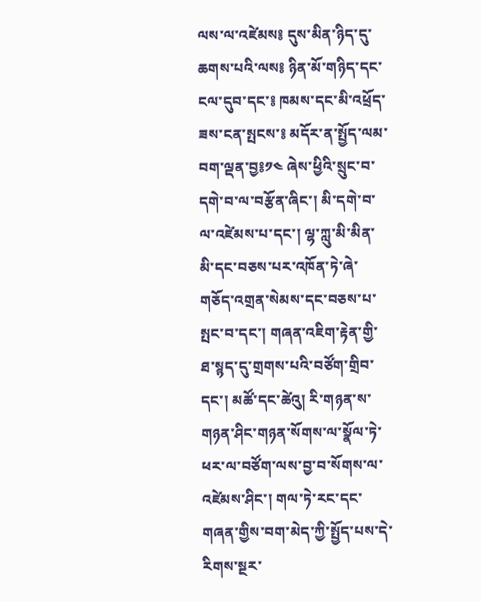ལས་ལ་འཛེམས༔ དུས་མིན་ཉིད་དུ་ཆགས་པའི་ལས༔ ཉིན་མོ་གཉིད་དང་ངལ་དུབ་དང་༔ ཁམས་དང་མི་འཕྲོད་ཟས་ངན་སྤངས་༔ མདོར་ན་སྤྱོད་ལམ་བག་ལྡན་བྱ༔༡༤ ཞེས་ཕྱིའི་སྲུང་བ་དགེ་བ་ལ་བརྩོན་ཞིང་། མི་དགེ་བ་ལ་འཛེམས་པ་དང་། ལྷ་ཀླུ་མི་མིན་མི་དང་བཅས་པར་འཁོན་ཏེ་ཞེ་གཅོད་འགྲན་སེམས་དང་བཅས་པ་སྤང་བ་དང་། གཞན་འཇིག་རྟེན་གྱི་ཐ་སྙད་དུ་གྲགས་པའི་བཙོག་གྲིབ་དང་། མཚོ་དང་ཚེའུ། རི་གཉན་ས་གཉན་ཤིང་གཉན་སོགས་ལ་སྣོལ་ཏེ་ཕར་ལ་བཙོག་ལས་བྱ་བ་སོགས་ལ་འཛེམས་ཤིང་། གལ་ཏེ་རང་དང་གཞན་གྱིས་བག་མེད་ཀྱི་སྤྱོད་པས་དེ་རིགས་སྔར་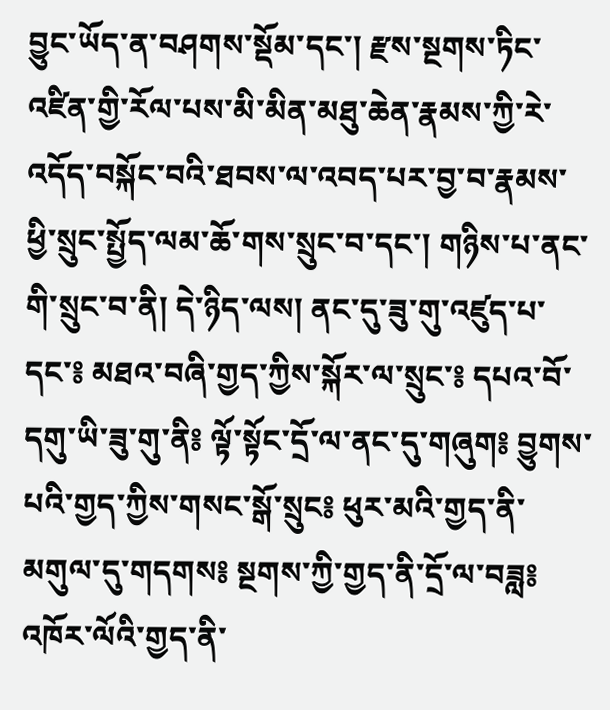བྱུང་ཡོད་ན་བཤགས་སྡོམ་དང་། རྫས་སྔགས་ཏིང་འཛིན་གྱི་རོལ་པས་མི་མིན་མཐུ་ཆེན་རྣམས་ཀྱི་རེ་འདོད་བསྐོང་བའི་ཐབས་ལ་འབད་པར་བྱ་བ་རྣམས་ཕྱི་སྲུང་སྤྱོད་ལམ་ཆོ་གས་སྲུང་བ་དང་། གཉིས་པ་ནང་གི་སྲུང་བ་ནི། དེ་ཉིད་ལས། ནང་དུ་ཟུ་གུ་འཛུད་པ་དང་༔ མཐའ་བཞི་གྱད་ཀྱིས་སྐོར་ལ་སྲུང་༔ དཔའ་བོ་དགུ་ཡི་ཟུ་གུ་ནི༔ ལྟོ་སྟོང་དྲོ་ལ་ནང་དུ་གཞུག༔ བྱུགས་པའི་གྱད་ཀྱིས་གསང་སྒོ་སྲུང༔ ཕུར་མའི་གྱད་ནི་མགུལ་དུ་གདགས༔ སྔགས་ཀྱི་གྱད་ནི་དྲོ་ལ་བཟླ༔ འཁོར་ལོའི་གྱད་ནི་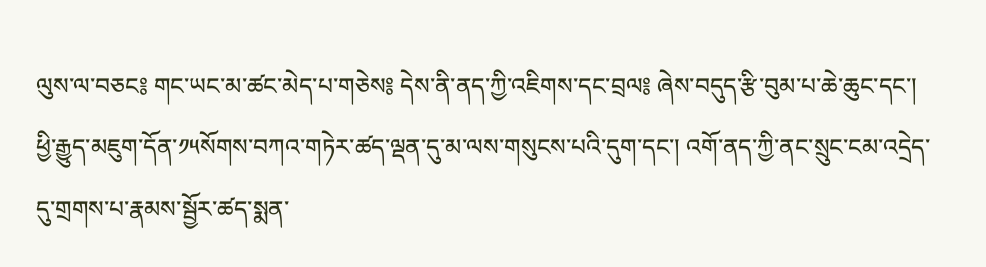ལུས་ལ་བཅང༔ གང་ཡང་མ་ཚང་མེད་པ་གཅེས༔ དེས་ནི་ནད་ཀྱི་འཇིགས་དང་བྲལ༔ ཞེས་བདུད་རྩི་བུམ་པ་ཆེ་ཆུང་དང་། ཕྱི་རྒྱུད་མཇུག་དོན་༡༥སོགས་བཀའ་གཏེར་ཚད་ལྡན་དུ་མ་ལས་གསུངས་པའི་དུག་དང་། འགོ་ནད་ཀྱི་ནང་སྲུང་ངམ་འདྲེད་དུ་གྲགས་པ་རྣམས་སྦྱོར་ཚད་སྨན་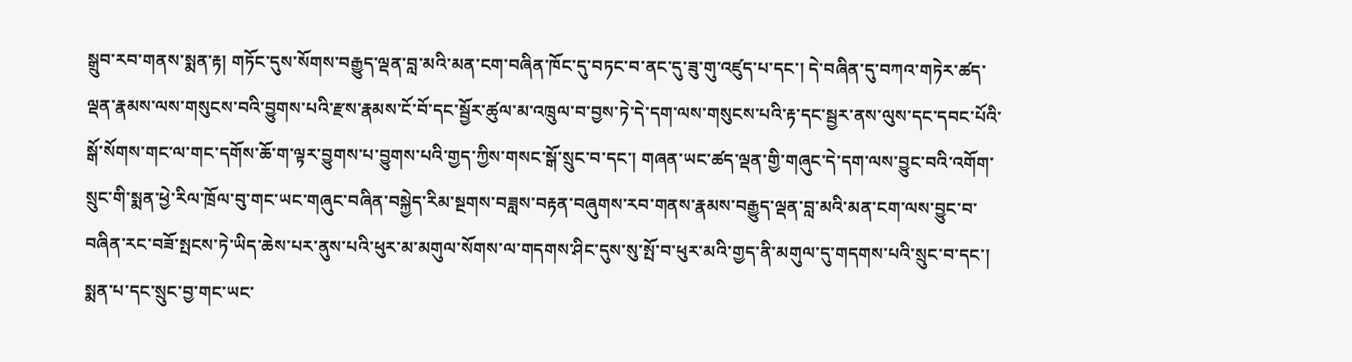སྒྲུབ་རབ་གནས་སྨན་རྟ། གཏོང་དུས་སོགས་བརྒྱུད་ལྡན་བླ་མའི་མན་ངག་བཞིན་ཁོང་དུ་བཏང་བ་ནང་དུ་ཟུ་གུ་འཛུད་པ་དང་། དེ་བཞིན་དུ་བཀའ་གཏེར་ཚད་ལྡན་རྣམས་ལས་གསུངས་བའི་བྱུགས་པའི་རྫས་རྣམས་ངོ་བོ་དང་སྦྱོར་ཚུལ་མ་འཁྲུལ་བ་བྱས་ཏེ་དེ་དག་ལས་གསུངས་པའི་རྟ་དང་སྦྱར་ནས་ལུས་དང་དབང་པོའི་སྒོ་སོགས་གང་ལ་གང་དགོས་ཆོ་ག་ལྟར་བྱུགས་པ་བྱུགས་པའི་གྱད་ཀྱིས་གསང་སྒོ་སྲུང་བ་དང་། གཞན་ཡང་ཚད་ལྡན་གྱི་གཞུང་དེ་དག་ལས་བྱུང་བའི་འགོག་སྲུང་གི་སྨན་ཕྱེ་རིལ་ཁྲོལ་བུ་གང་ཡང་གཞུང་བཞིན་བསྐྱེད་རིམ་སྔགས་བཟླས་བརྟན་བཞུགས་རབ་གནས་རྣམས་བརྒྱུད་ལྡན་བླ་མའི་མན་ངག་ལས་བྱུང་བ་བཞིན་རང་བཟོ་སྤངས་ཏེ་ཡིད་ཆེས་པར་ནུས་པའི་ཕུར་མ་མགུལ་སོགས་ལ་གདགས་ཤིང་དུས་སུ་སྤོ་བ་ཕུར་མའི་གྱད་ནི་མགུལ་དུ་གདགས་པའི་སྲུང་བ་དང་། སྨན་པ་དང་སྲུང་བྱ་གང་ཡང་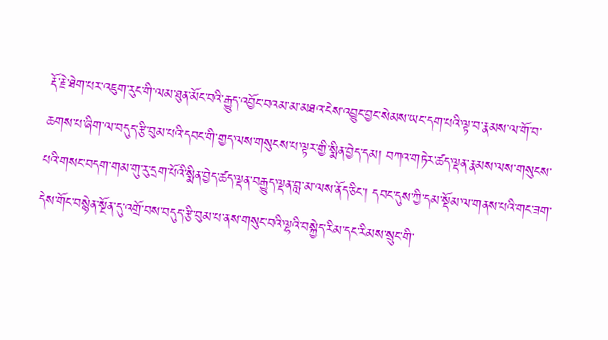རྡོ་རྗེ་ཐེག་པར་འཇུག་རུང་གི་ལམ་ཐུན་མོང་བའི་རྒྱུད་འབྱོང་བའམ་མ་མཐའ་ངེས་འབྱུང་བྱང་སེམས་ཡང་དག་པའི་ལྟ་བ་རྣམས་ལ་གོ་བ་ཆགས་པ་ཞིག་ལ་བདུད་རྩི་བུམ་པའི་དབང་གི་གྱད་ལས་གསུངས་པ་ལྟར་གྱི་སྨིན་བྱེད་དམ། བཀའ་གཏེར་ཚད་ལྡན་རྣམས་ལས་གསུངས་པའི་གསང་བདག་གམ་གུ་རུ་དྲག་པོའི་སྨིན་བྱེད་ཚད་ལྡན་བརྒྱུད་ལྡན་བླ་མ་ལས་ནོད་ཅིང་། དབང་དུས་ཀྱི་དམ་སྡོམ་ལ་གནས་པའི་གང་ཟག་དེས་གོང་བསྙེན་སྔོན་དུ་འགྲོ་བས་བདུད་རྩི་བུམ་པ་ནས་གསུང་བའི་ལྷའི་བསྐྱེད་རིམ་དང་རིམས་སྲུང་གི་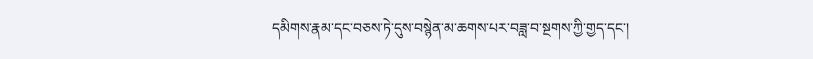དམིགས་རྣམ་དང་བཅས་ཏེ་དུས་བསྙེན་མ་ཆགས་པར་བཟླ་བ་སྔགས་ཀྱི་གྱད་དང་།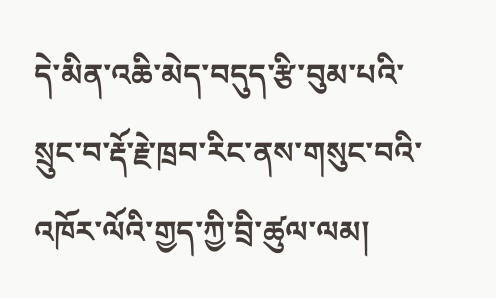དེ་མིན་འཆི་མེད་བདུད་རྩི་བུམ་པའི་སྲུང་བ་རྡོ་རྗེ་ཁྲབ་རིང་ནས་གསུང་བའི་འཁོར་ལོའི་གྱད་ཀྱི་བྲི་ཚུལ་ལམ།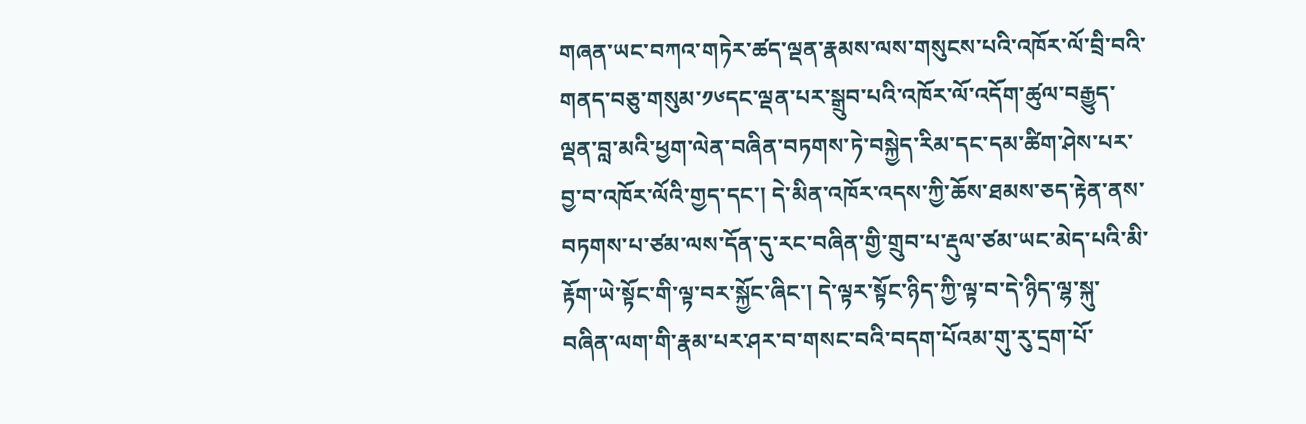གཞན་ཡང་བཀའ་གཏེར་ཚད་ལྡན་རྣམས་ལས་གསུངས་པའི་འཁོར་ལོ་བྲི་བའི་གནད་བཅུ་གསུམ་༡༦དང་ལྡན་པར་སྒྲུབ་པའི་འཁོར་ལོ་འདོག་ཚུལ་བརྒྱུད་ལྡན་བླ་མའི་ཕྱག་ལེན་བཞིན་བཏགས་ཏེ་བསྐྱེད་རིམ་དང་དམ་ཚིག་ཤེས་པར་བྱ་བ་འཁོར་ལོའི་གྱད་དང་། དེ་མིན་འཁོར་འདས་ཀྱི་ཆོས་ཐམས་ཅད་རྟེན་ནས་བཏགས་པ་ཙམ་ལས་དོན་དུ་རང་བཞིན་གྱི་གྲུབ་པ་རྡུལ་ཙམ་ཡང་མེད་པའི་མི་རྟོག་ཡེ་སྟོང་གི་ལྟ་བར་སྐྱོང་ཞིང་། དེ་ལྟར་སྟོང་ཉིད་ཀྱི་ལྟ་བ་དེ་ཉིད་ལྷ་སྐུ་བཞིན་ལག་གི་རྣམ་པར་ཤར་བ་གསང་བའི་བདག་པོའམ་གུ་རུ་དྲག་པོ་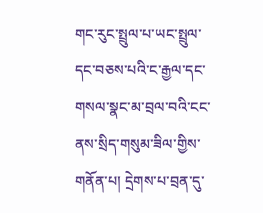གང་རུང་སྤྲུལ་པ་ཡང་སྤྲུལ་དང་བཅས་པའི་ང་རྒྱལ་དང་གསལ་སྣང་མ་བྲལ་བའི་ངང་ནས་སྲིད་གསུམ་ཟིལ་གྱིས་གནོན་པ། དྲེགས་པ་བྲན་དུ་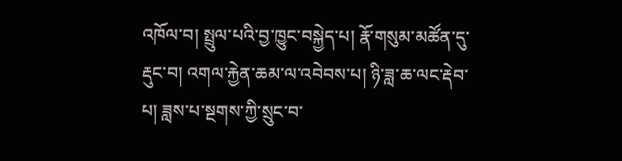འཁོལ་བ། སྤྲུལ་པའི་བྱ་ཁྱུང་བསྐྱེད་པ། རྣོ་གསུམ་མཚོན་དུ་རྡུང་བ། འགལ་རྐྱེན་ཆམ་ལ་འབེབས་པ། ཉི་ཟླ་ཆ་ལང་རྡེབ་པ། ཟླས་པ་སྔགས་ཀྱི་སྲུང་བ་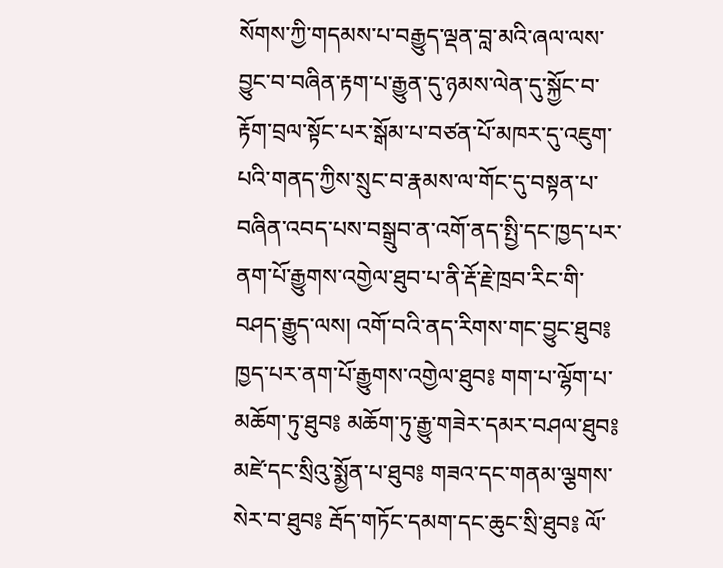སོགས་ཀྱི་གདམས་པ་བརྒྱུད་ལྡན་བླ་མའི་ཞལ་ལས་བྱུང་བ་བཞིན་རྟག་པ་རྒྱུན་དུ་ཉམས་ལེན་དུ་སྐྱོང་བ་རྟོག་བྲལ་སྟོང་པར་སྒོམ་པ་བཙན་པོ་མཁར་དུ་འཇུག་པའི་གནད་ཀྱིས་སྲུང་བ་རྣམས་ལ་གོང་དུ་བསྟན་པ་བཞིན་འབད་པས་བསྒྲུབ་ན་འགོ་ནད་སྤྱི་དང་ཁྱད་པར་ནག་པོ་རྒྱུགས་འགྱེལ་ཐུབ་པ་ནི་རྡོ་རྗེ་ཁྲབ་རིང་གི་བཤད་རྒྱུད་ལས། འགོ་བའི་ནད་རིགས་གང་བྱུང་ཐུབ༔ ཁྱད་པར་ནག་པོ་རྒྱུགས་འགྱེལ་ཐུབ༔ གག་པ་ལྷོག་པ་མཆོག་ཏུ་ཐུབ༔ མཆོག་ཏུ་རྒྱུ་གཟེར་དམར་བཤལ་ཐུབ༔ མཛེ་དང་སྲིའུ་སྨྱོན་པ་ཐུབ༔ གཟའ་དང་གནམ་ལྕགས་སེར་བ་ཐུབ༔ རྦོད་གཏོང་དམག་དང་ཆུང་སྲི་ཐུབ༔ ལོ་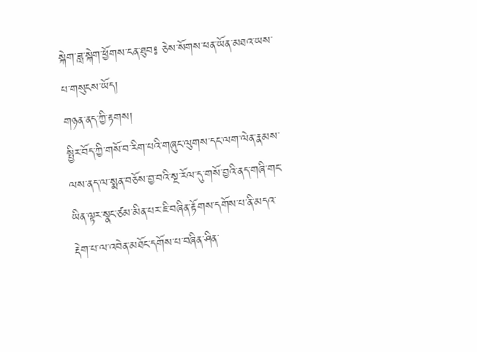སྐེག་ཟླ་སྐེག་ཕྱོགས་ངན་ཐུབ༔ ཅེས་སོགས་ཕན་ཡོན་མཐའ་ཡས་པ་གསུངས་ཡོད།
གཉན་ནད་ཀྱི་རྟགས།
སྤྱིར་བོད་ཀྱི་གསོ་བ་རིག་པའི་གཞུང་ལུགས་དང་ལག་ལེན་རྣམས་ལས་ནད་ལ་སྨན་བཅོས་བྱ་བའི་སྔ་རོལ་དུ་གསོ་བྱའི་ནད་གཞི་གང་ཡིན་ལྟར་སྣང་ཙམ་མིན་པར་ཇི་བཞིན་རྟོགས་དགོས་པ་ནི་མདའ་རྡེག་པ་ལ་འབེན་མཐོང་དགོས་པ་བཞིན་ཤིན་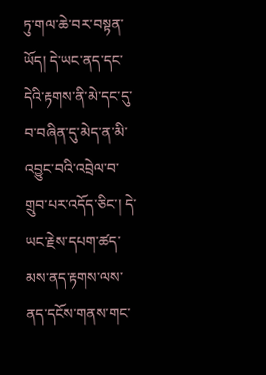ཏུ་གལ་ཆེ་བར་བསྟན་ཡོད། དེ་ཡང་ནད་དང་དེའི་རྟགས་ནི་མེ་དང་དུ་བ་བཞིན་དུ་མེད་ན་མི་འབྱུང་བའི་འབྲེལ་བ་གྲུབ་པར་འདོད་ཅིང་། དེ་ཡང་རྗེས་དཔག་ཚད་མས་ནད་རྟགས་ལས་ནད་དངོས་གནས་གང་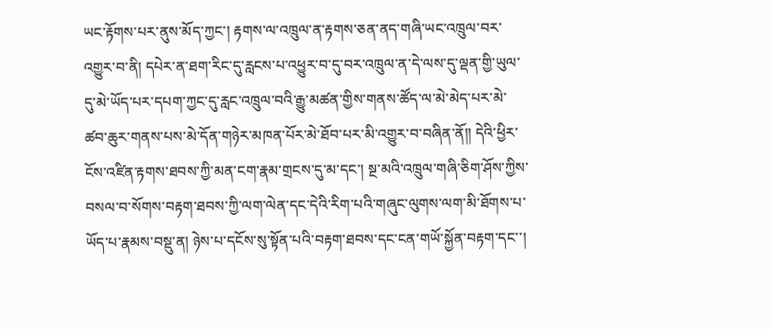ཡང་རྟོགས་པར་ནུས་མོད་ཀྱང་། རྟགས་ལ་འཁྲུལ་ན་རྟགས་ཅན་ནད་གཞི་ཡང་འཁྲུལ་བར་འགྱུར་བ་ནི། དཔེར་ན་ཐག་རིང་དུ་རླངས་པ་འཕྱུར་བ་དུ་བར་འཁྲུལ་ན་དེ་ལས་དུ་ལྡན་གྱི་ཡུལ་དུ་མེ་ཡོད་པར་དཔག་ཀྱང་དུ་རླང་འཁྲུལ་བའི་རྒྱུ་མཚན་གྱིས་གནས་ཚོད་ལ་མེ་མེད་པར་མེ་ཚབ་ཆུར་གནས་པས་མེ་དོན་གཉེར་མཁན་པོར་མེ་ཐོབ་པར་མི་འགྱུར་བ་བཞིན་ནོ།། དེའི་ཕྱིར་ངོས་འཛིན་རྟགས་ཐབས་ཀྱི་མན་ངག་རྣམ་གྲངས་དུ་མ་དང་། སྔ་མའི་འཁྲུལ་གཞི་ཅིག་ཤོས་ཀྱིས་བསལ་བ་སོགས་བརྟག་ཐབས་ཀྱི་ལག་ལེན་དང་དེའི་རིག་པའི་གཞུང་ལུགས་ལག་མི་ཐོགས་པ་ཡོད་པ་རྣམས་བསྡུ་ན། ཉེས་པ་དངོས་སུ་སྟོན་པའི་བརྟག་ཐབས་དང་ངན་གཡོ་སྐྱོན་བརྟག་དང་་།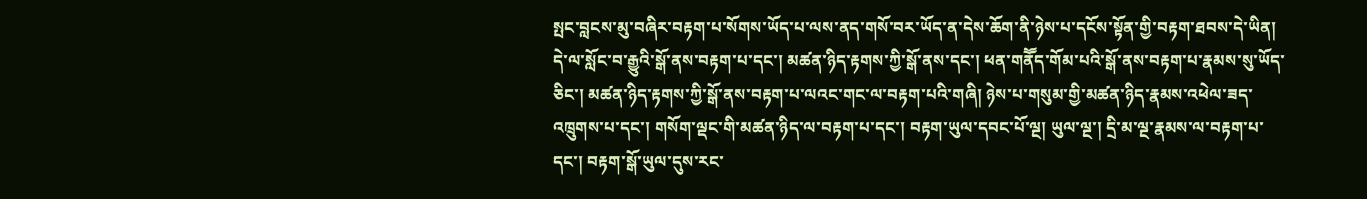སྤང་བླངས་མུ་བཞིར་བརྟག་པ་སོགས་ཡོད་པ་ལས་ནད་གསོ་བར་ཡོད་ན་དེས་ཆོག་ནི་ཉེས་པ་དངོས་སྟོན་གྱི་བརྟག་ཐབས་དེ་ཡིན།
དེ་ལ་སློང་བ་རྒྱུའི་སྒོ་ནས་བརྟག་པ་དང་། མཚན་ཉིད་རྟགས་ཀྱི་སྒོ་ནས་དང་། ཕན་གནཽད་གོམ་པའི་སྒོ་ནས་བརྟག་པ་རྣམས་སུ་ཡོད་ཅིང་། མཚན་ཉིད་རྟགས་ཀྱི་སྒོ་ནས་བརྟག་པ་ལའང་གང་ལ་བརྟག་པའི་གཞི། ཉེས་པ་གསུམ་གྱི་མཚན་ཉིད་རྣམས་འཕེལ་ཟད་འཁྲུགས་པ་དང་། གསོག་ལྡང་གི་མཚན་ཉིད་ལ་བརྟག་པ་དང་། བརྟག་ཡུལ་དབང་པོ་ལྔ། ཡུལ་ལྔ་། དྲི་མ་ལྔ་རྣམས་ལ་བརྟག་པ་དང་། བརྟག་སྒོ་ཡུལ་དུས་རང་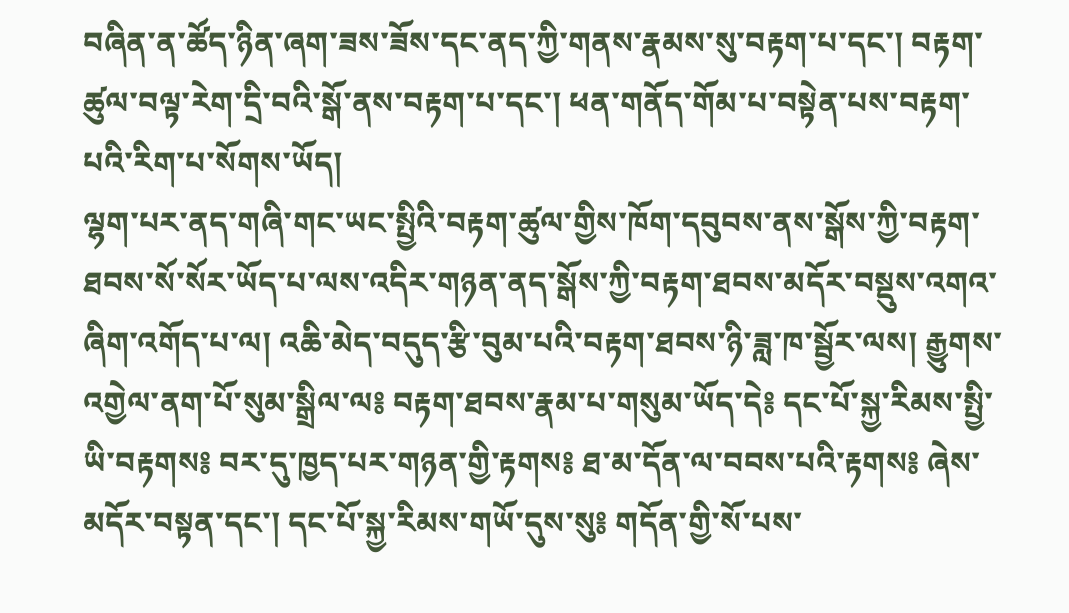བཞིན་ན་ཚོད་ཉིན་ཞག་ཟས་ཟོས་དང་ནད་ཀྱི་གནས་རྣམས་སུ་བརྟག་པ་དང་། བརྟག་ཚུལ་བལྟ་རེག་དྲི་བའི་སྒོ་ནས་བརྟག་པ་དང་། ཕན་གནོད་གོམ་པ་བསྟེན་པས་བརྟག་པའི་རིག་པ་སོགས་ཡོད།
ལྷག་པར་ནད་གཞི་གང་ཡང་སྤྱིའི་བརྟག་ཚུལ་གྱིས་ཁོག་དབུབས་ནས་སྒོས་ཀྱི་བརྟག་ཐབས་སོ་སོར་ཡོད་པ་ལས་འདིར་གཉན་ནད་སྒོས་ཀྱི་བརྟག་ཐབས་མདོར་བསྡུས་འགའ་ཞིག་འགོད་པ་ལ། འཆི་མེད་བདུད་རྩི་བུམ་པའི་བརྟག་ཐབས་ཉི་ཟླ་ཁ་སྦྱོར་ལས། རྒྱུགས་འགྱེལ་ནག་པོ་སུམ་སྒྲིལ་ལ༔ བརྟག་ཐབས་རྣམ་པ་གསུམ་ཡོད་དེ༔ དང་པོ་སྐྱ་རིམས་སྤྱི་ཡི་བརྟགས༔ བར་དུ་ཁྱད་པར་གཉན་གྱི་རྟགས༔ ཐ་མ་དོན་ལ་བབས་པའི་རྟགས༔ ཞེས་མདོར་བསྟན་དང་། དང་པོ་སྐྱ་རིམས་གཡོ་དུས་སུ༔ གདོན་གྱི་སོ་པས་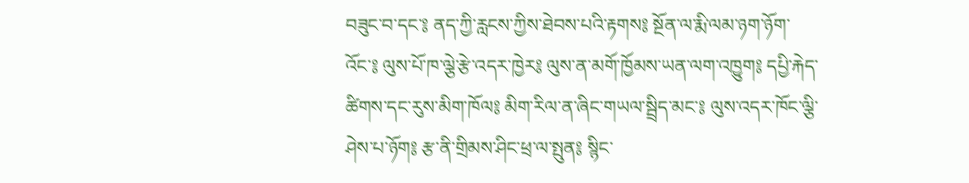བཟུང་བ་དང་༔ ནད་ཀྱི་རླངས་ཀྱིས་ཐེབས་པའི་རྟགས༔ སྔོན་ལ་རྨི་ལམ་ཉག་ཉོག་འོང་༔ ལུས་པོ་ཁ་ལྕེ་རྩེ་འདར་ཁྱེར༔ ལུས་ན་མགོ་ཁྱོམས་ཡན་ལག་འཁྱུག༔ དཔྱི་རྐེད་ཚིགས་དང་རུས་མིག་ཁོལ༔ མིག་རིལ་ན་ཞིང་གཡལ་སྦྲིད་མང་༔ ལུས་འདར་ཁོང་ལྕི་ཤེས་པ་ཉོག༔ རྩ་ནི་གྲིམས་ཤིང་ཕྲ་ལ་སྤུན༔ སྙིང་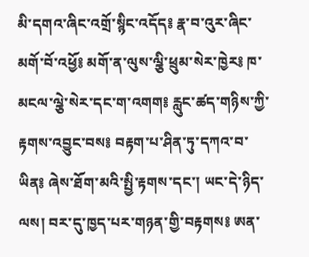མི་དགའ་ཞིང་འགྲོ་སྙིང་འདོད༔ རྣ་བ་འུར་ཞིང་མགོ་བོ་འཕྱོ༔ མགོ་ན་ལུས་ལྕི་ཕྲུམ་སེར་ཁྱེར༔ ཁ་མངལ་ལྕེ་སེར་དང་ག་འགག༔ རླུང་ཚད་གཉིས་ཀྱི་རྟགས་འབྱུང་བས༔ བརྟག་པ་ཤིན་ཏུ་དཀའ་བ་ཡིན༔ ཞེས་ཐོག་མའི་སྤྱི་རྟགས་དང་། ཡང་དེ་ཉིད་ལས། བར་དུ་ཁྱད་པར་གཉན་གྱི་བརྟགས༔ ཨན་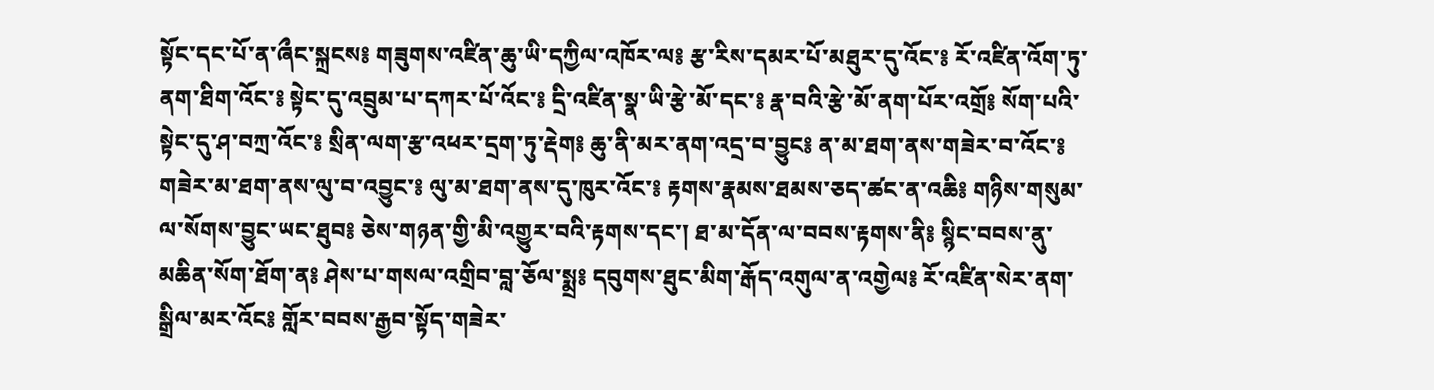སྟོང་དང་པོ་ན་ཞྀང་སྐྲངས༔ གཟུགས་འཛིན་ཆུ་ཡི་དཀྱིལ་འཁོར་ལ༔ རྩ་རིས་དམར་པོ་མཐུར་དུ་འོང་༔ རོ་འཛིན་འོག་ཏུ་ནག་ཐིག་འོང་༔ སྟེང་དུ་འབྲུམ་པ་དཀར་པོ་འོང་༔ དྲི་འཛིན་སྣ་ཡི་རྩེ་མོ་དང་༔ རྣ་བའི་རྩེ་མོ་ནག་པོར་འགྲོ༔ སོག་པའི་སྟེང་དུ་ཤ་བཀྲ་འོང་༔ སྲིན་ལག་རྩ་འཕར་དྲག་ཏུ་རྡེག༔ ཆུ་ནི་མར་ནག་འདྲ་བ་བྱུང༔ ན་མ་ཐག་ནས་གཟེར་བ་འོང་༔ གཟེར་མ་ཐག་ནས་ལུ་བ་འབྱུང་༔ ལུ་མ་ཐག་ནས་དུ་ཁུར་འོང་༔ རྟགས་རྣམས་ཐམས་ཅད་ཚང་ན་འཆི༔ གཉིས་གསུམ་ལ་སོགས་བྱུང་ཡང་ཐུབ༔ ཅེས་གཉན་གྱི་མི་འགྱུར་བའི་རྟགས་དང་། ཐ་མ་དོན་ལ་བབས་རྟགས་ནི༔ སྙིང་བབས་ནུ་མཆིན་སོག་ཐོག་ན༔ ཤེས་པ་གསལ་འགྲིབ་བླ་ཅོལ་སྨྲ༔ དབུགས་ཐུང་མིག་རྒོད་འགུལ་ན་འགྱེལ༔ རོ་འཛིན་སེར་ནག་སྒྲིལ་མར་འོང༔ གློར་བབས་རྒྱབ་སྟོད་གཟེར་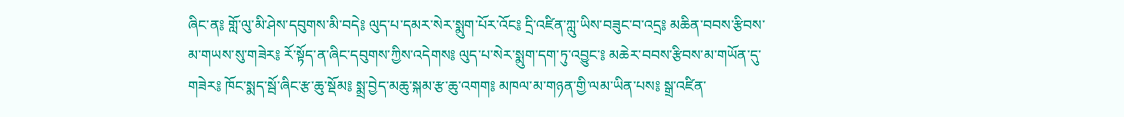ཞིང་ན༔ གློ་ལུ་མི་ཤེས་དབུགས་མི་བདེ༔ ལུད་པ་དམར་སེར་སྨུག་པོར་འོང༔ དྲི་འཛིན་ཀླུ་ཡིས་བཟུང་བ་འདྲ༔ མཆིན་བབས་རྩིབས་མ་གཡས་སུ་གཟེར༔ རོ་སྟོད་ན་ཞིང་དབུགས་ཀྱིས་འདེགས༔ ལུད་པ་སེར་སྨུག་དག་ཏུ་འབྱུང་༔ མཆེར་བབས་རྩིབས་མ་གཡོན་དུ་གཟེར༔ ཁོང་སྨད་སྦོ་ཞིང་རྩ་ཆུ་སྡོམ༔ སྨྲ་བྱེད་མཆུ་སྐམ་རྩ་ཆུ་འགག༔ མཁལ་མ་གཉན་གྱི་ལམ་ཡིན་པས༔ སྒྲ་འཛིན་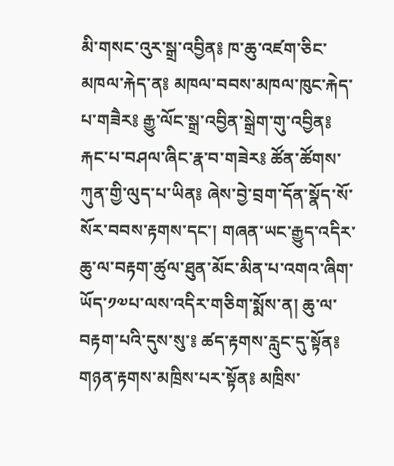མི་གསང་འུར་སྒྲ་འབྱིན༔ ཁ་ཆུ་འཛག་ཅིང་མཁལ་རྐེད་ན༔ མཁལ་བབས་མཁལ་ཁུང་རྐེད་པ་གཟཻར༔ རྒྱུ་ལོང་སྒྲ་འབྱིན་སྒྲེག་གུ་འབྱིན༔ རྐང་པ་བཤལ་ཞིང་རྣ་བ་གཟེར༔ ཚོན་ཚོགས་ཀུན་གྱི་ལུད་པ་ཡིན༔ ཞེས་བྱེ་བྲག་དོན་སྣོད་སོ་སོར་བབས་རྟགས་དང་། གཞན་ཡང་རྒྱུད་འདིར་ཆུ་ལ་བརྟག་ཚུལ་ཐུན་མོང་མིན་པ་འགའ་ཞིག་ཡོད་༡༧པ་ལས་འདིར་གཅིག་སྨོས་ན། ཆུ་ལ་བརྟག་པའི་དུས་སུ་༔ ཚད་རྟགས་རླུང་དུ་སྟོན༔ གཉན་རྟགས་མཁྲིས་པར་སྟོན༔ མཁྲིས་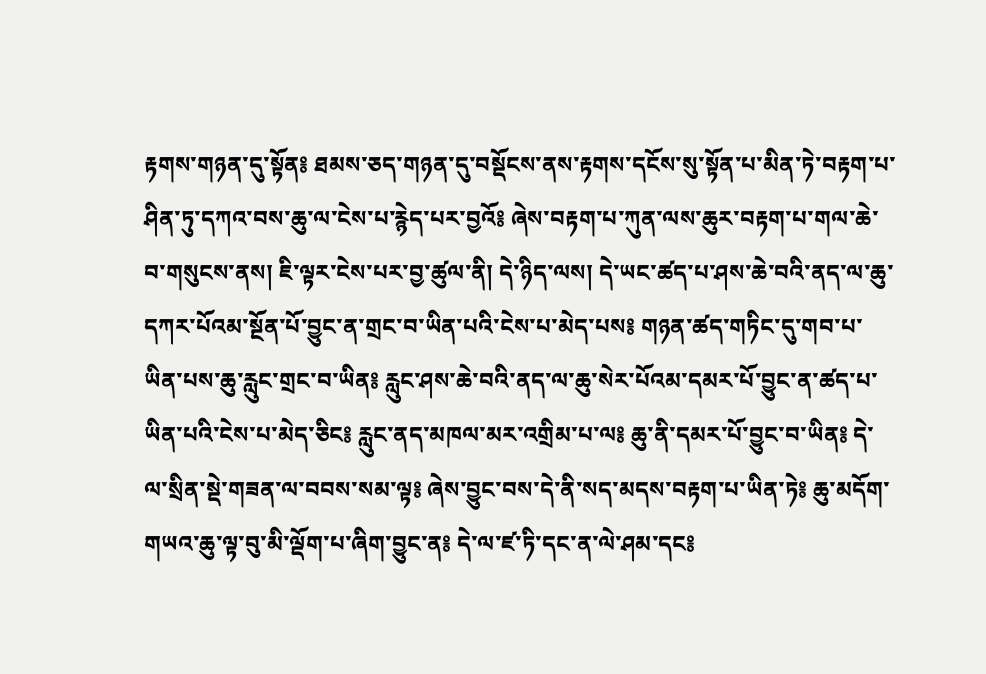རྟགས་གཉན་དུ་སྟོན༔ ཐམས་ཅད་གཉན་དུ་བསྡོངས་ནས་རྟགས་དངོས་སུ་སྟོན་པ་མིན་ཏེ་བརྟག་པ་ཤིན་ཏུ་དཀའ་བས་ཆུ་ལ་ངེས་པ་རྙེད་པར་བྱའོ༔ ཞེས་བརྟག་པ་ཀུན་ལས་ཆུར་བརྟག་པ་གལ་ཆེ་བ་གསུངས་ནས། ཇི་ལྟར་ངེས་པར་བྱ་ཚུལ་ནི། དེ་ཉིད་ལས། དེ་ཡང་ཚད་པ་ཤས་ཆེ་བའི་ནད་ལ་ཆུ་དཀར་པོའམ་སྔོན་པོ་བྱུང་ན་གྲང་བ་ཡིན་པའི་ངེས་པ་མེད་པས༔ གཉན་ཚད་གཏིང་དུ་གབ་པ་ཡིན་པས་ཆུ་རླུང་གྲང་བ་ཡིན༔ རླུང་ཤས་ཆེ་བའི་ནད་ལ་ཆུ་སེར་པོའམ་དམར་པོ་བྱུང་ན་ཚད་པ་ཡིན་པའི་ངེས་པ་མེད་ཅིང༔ རླུང་ནད་མཁལ་མར་འགྲིམ་པ་ལ༔ ཆུ་ནི་དམར་པོ་བྱུང་བ་ཡིན༔ དེ་ལ་སྲིན་སྡེ་གཟན་ལ་བབས་སམ་ལྟ༔ ཞེས་བྱུང་བས་དེ་ནི་སད་མདས་བརྟག་པ་ཡིན་ཏེ༔ ཆུ་མདོག་གཡའ་ཆུ་ལྟ་བུ་མི་ལྡོག་པ་ཞིག་བྱུང་ན༔ དེ་ལ་ཛ་ཏི་དང་ན་ལེ་ཤམ་དང༔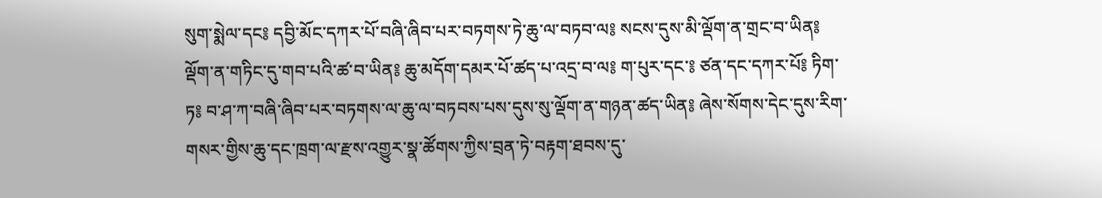སུག་སྨེལ་དང༔ དབྱི་མོང་དཀར་པོ་བཞི་ཞིབ་པར་བཏགས་ཏེ་ཆུ་ལ་བཏབ་ལ༔ སངས་དུས་མི་ལྡོག་ན་གྲང་བ་ཡིན༔ ལྡོག་ན་གཏིང་དུ་གབ་པའི་ཚ་བ་ཡིན༔ ཆུ་མདོག་དམར་པོ་ཚད་པ་འདྲ་བ་ལ༔ ག་པུར་དང་༔ ཙན་དང་དཀར་པོ༔ ཏིག་ཏ༔ བ་ཤ་ཀ་བཞི་ཞིབ་པར་བཏགས་ལ་ཆུ་ལ་བཏབས་པས་དུས་སུ་ལྡོག་ན་གཉན་ཚད་ཡིན༔ ཞེས་སོགས་དེང་དུས་རིག་གསར་གྱིས་ཆུ་དང་ཁྲག་ལ་རྫས་འགྱུར་སྣ་ཚོགས་ཀྱིས་བྲན་ཏེ་བརྟག་ཐབས་དུ་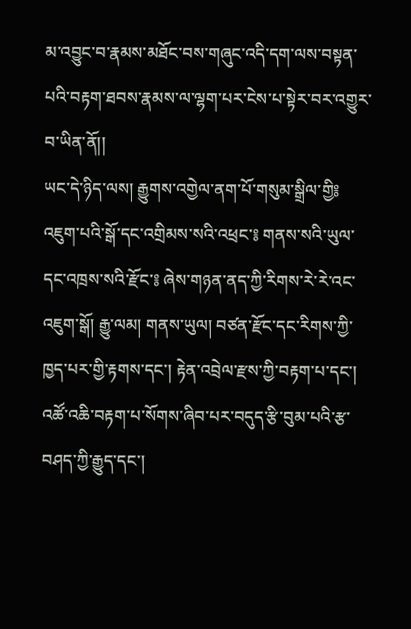མ་འབྱུང་བ་རྣམས་མཐོང་བས་གཞུང་འདི་དག་ལས་བསྟན་པའི་བརྟག་ཐབས་རྣམས་ལ་ལྷག་པར་ངེས་པ་སྟེར་བར་འགྱུར་བ་ཡིན་ནོ།།
ཡང་དེ་ཉིད་ལས། རྒྱུགས་འགྱེལ་ནག་པོ་གསུམ་སྒྲིལ་གྱི༔ འཇུག་པའི་སྒོ་དང་འགྲིམས་སའི་འཕྲང་༔ གནས་སའི་ཡུལ་དང་འཁྲས་སའི་རྫོང་༔ ཞེས་གཉན་ནད་ཀྱི་རིགས་རེ་རེ་འང་འཇུག་སྒོ། རྒྱུ་ལམ། གནས་ཡུལ། བཙན་རྫོང་དང་རིགས་ཀྱི་ཁྱད་པར་གྱི་རྟགས་དང་། རྟེན་འབྲེལ་རྫས་ཀྱི་བརྟག་པ་དང་། འཚོ་འཆི་བརྟག་པ་སོགས་ཞིབ་པར་བདུད་རྩི་བུམ་པའི་རྩ་བཤད་ཀྱི་རྒྱུད་དང་།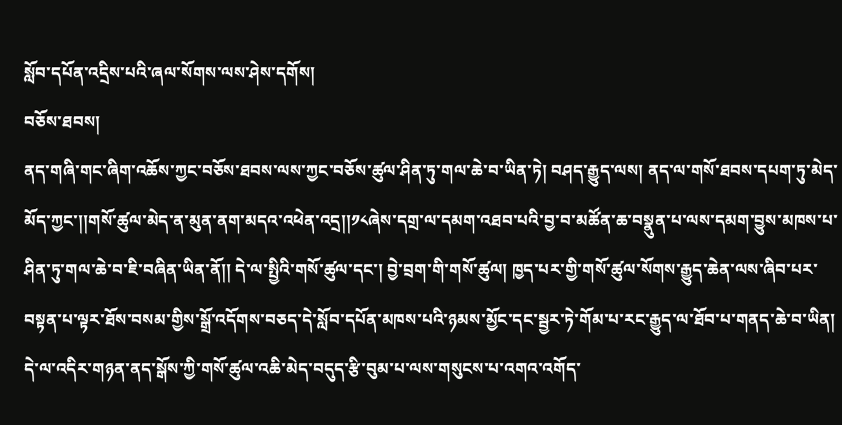སློབ་དཔོན་འདྲིས་པའི་ཞལ་སོགས་ལས་ཤེས་དགོས།
བཅོས་ཐབས།
ནད་གཞི་གང་ཞིག་འཆོས་ཀྱང་བཅོས་ཐབས་ལས་ཀྱང་བཅོས་ཚུལ་ཤིན་ཏུ་གལ་ཆེ་བ་ཡིན་ཏེ། བཤད་རྒྱུད་ལས། ནད་ལ་གསོ་ཐབས་དཔག་ཏུ་མེད་མོད་ཀྱང་།།གསོ་ཚུལ་མེད་ན་མུན་ནག་མདའ་འཕེན་འདྲ།།༡༨ཞེས་དགྲ་ལ་དམག་འཐབ་པའི་བྱ་བ་མཚོན་ཆ་བསྣུན་པ་ལས་དམག་བྱུས་མཁས་པ་ཤིན་ཏུ་གལ་ཆེ་བ་ཇི་བཞིན་ཡིན་ནོ།། དེ་ལ་སྤྱིའི་གསོ་ཚུལ་དང་། བྱེ་བྲག་གི་གསོ་ཚུལ། ཁྱད་པར་གྱི་གསོ་ཚུལ་སོགས་རྒྱུད་ཆེན་ལས་ཞིབ་པར་བསྟན་པ་ལྟར་ཐོས་བསམ་གྱིས་སྒྲོ་འདོགས་བཅད་དེ་སློབ་དཔོན་མཁས་པའི་ཉམས་མྱོང་དང་སྦྱར་ཏེ་གོམ་པ་རང་རྒྱུད་ལ་ཐོབ་པ་གནད་ཆེ་བ་ཡིན།
དེ་ལ་འདིར་གཉན་ནད་སྒོས་ཀྱི་གསོ་ཚུལ་འཆི་མེད་བདུད་རྩི་བུམ་པ་ལས་གསུངས་པ་འགའ་འགོད་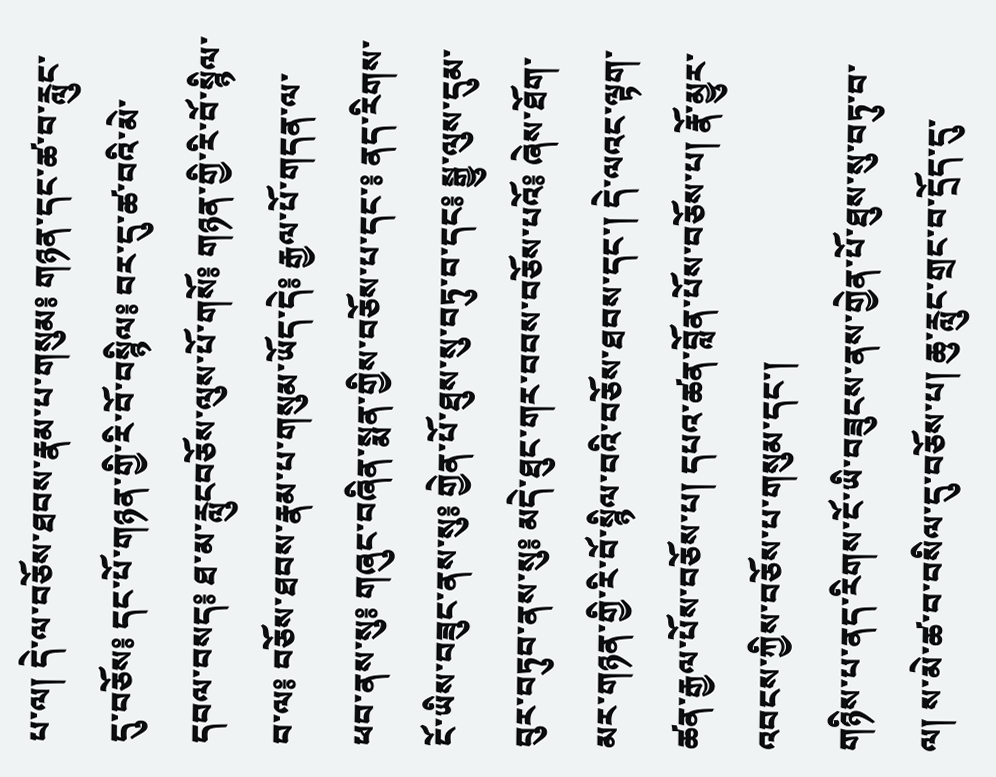པ་ལ། དེ་ལ་བཅོས་ཐབས་རྣམ་པ་གསུམ༔ གཉན་དང་ཚ་བ་རླུང་དུ་བཅོས༔ དང་པོ་གཉན་གྱི་རི་བོ་བསྙིལ༔ བར་དུ་ཚ་བའི་མེ་དབལ་བསད༔ ཐ་མ་རླུངབཅོས་ལུས་པོ་གསོ༔ གཉན་གྱི་རི་བོ་སྙིལ་བ་ལ༔ བཅོས་ཐབས་རྣམ་པ་གསུམ་ཡོད་དེ༔ རྒྱལ་པོ་གདན་ལ་ཕབ་ནས་སུ༔ གཞུང་བཞིན་སྨན་གྱིས་བཅོས་པ་དང་༔ ནད་རིགས་ངོ་ཡིས་བཟུང་ནས་སུ༔ གྱེན་པོ་ཐུས་སུ་བཏུ་བ་དང༔ སྒྱུ་ལུས་དུམ་བུར་བཏུབ་ནས་སུ༔ མདེ་ཐུང་གར་བབས་བཅོས་པའོ༔ ཞེས་ཐོག་མར་གཉན་གྱི་རི་བོ་སྙིལ་བའི་བཅོས་ཐབས་དང་། དེ་ལའང་ལྟག་ཚན་རྒྱལ་པོས་བཅོས་པ། དཔའ་ཚན་བློན་པོས་བཅོས་པ། རྣོ་མྱུར་འབངས་ཀྱིས་བཅོས་པ་གསུམ་དང་།
གཉིས་པ་ནད་རིགས་ངོ་ཡི་བཟུངས་ནས་གྱེན་པོ་ཐུས་སུ་བཏུ་བ་ལ། ས་མེ་ཚ་བ་བསིལ་དུ་བཅོས་པ། ཆུ་རླུང་གྲང་བ་དྲོད་དུ་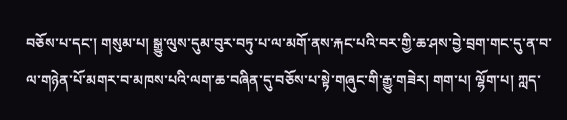བཅོས་པ་དང་། གསུམ་པ། སྒྱུ་ལུས་དུམ་བུར་བཏུ་པ་ལ་མགོ་ནས་རྐང་པའི་བར་གྱི་ཆ་ཤས་བྱེ་བྲག་གང་དུ་ན་བ་ལ་གཉེན་པོ་མགར་བ་མཁས་པའི་ལག་ཆ་བཞིན་དུ་བཅོས་པ་སྟེ་གཞུང་གི་རྒྱུ་གཟེར། གག་པ། ལྷོག་པ། ཀླད་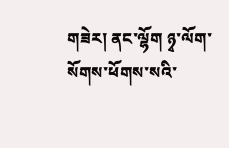གཟེར། ནང་ལྷོག ཉྭ་ལོག་སོགས་ཕོགས་སའི་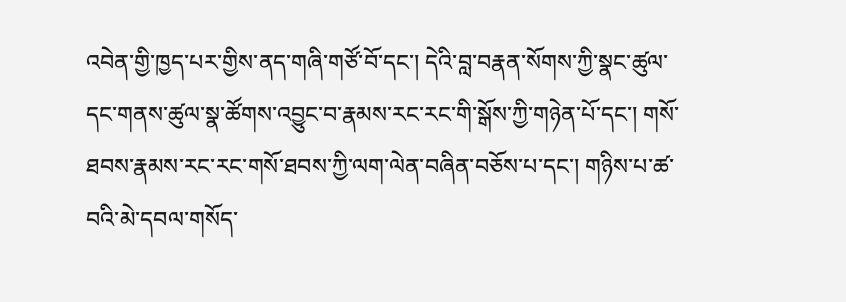འབེན་གྱི་ཁྱད་པར་གྱིས་ནད་གཞི་གཙོ་བོ་དང་། དེའི་བླ་བརྣན་སོགས་ཀྱི་སྣང་ཚུལ་དང་གནས་ཚུལ་སྣ་ཚོགས་འབྱུང་བ་རྣམས་རང་རང་གི་སྒོས་ཀྱི་གཉེན་པོ་དང་། གསོ་ཐབས་རྣམས་རང་རང་གསོ་ཐབས་ཀྱི་ལག་ལེན་བཞིན་བཅོས་པ་དང་། གཉིས་པ་ཚ་བའི་མེ་དབལ་གསོད་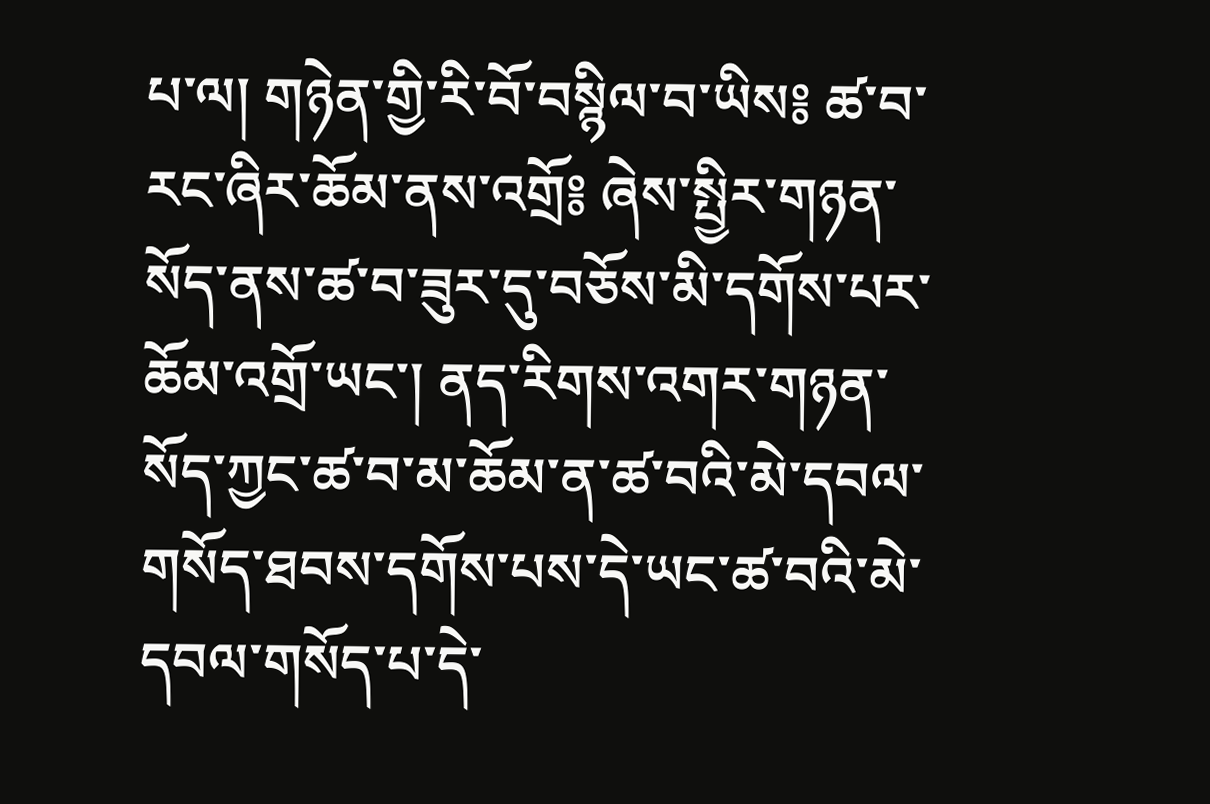པ་ལ། གཉེན་གྱི་རི་བོ་བསྙིལ་བ་ཡིས༔ ཚ་བ་རང་ཞིར་ཆོམ་ནས་འགྲོ༔ ཞེས་སྤྱིར་གཉན་སོད་ནས་ཚ་བ་ཟུར་དུ་བཅོས་མི་དགོས་པར་ཆོམ་འགྲོ་ཡང་། ནད་རིགས་འགར་གཉན་སོད་ཀྱང་ཚ་བ་མ་ཆོམ་ན་ཚ་བའི་མེ་དབལ་གསོད་ཐབས་དགོས་པས་དེ་ཡང་ཚ་བའི་མེ་དབལ་གསོད་པ་དེ་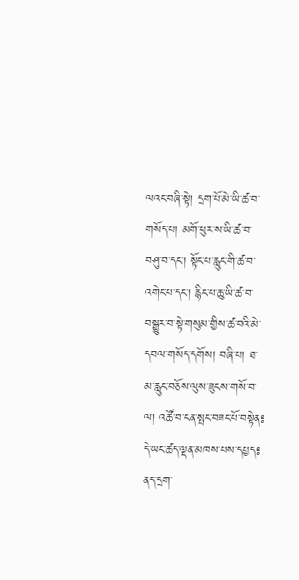ལའང་བཞི་སྟེ། དྲག་པོ་མེ་ཡི་ཚ་བ་གསོད་པ། མགོ་ཕུར་ས་ཡི་ཚ་བ་བཤུ་བ་དང་། སྟོང་པ་རླུང་གི་ཚ་བ་འགེང་པ་དང་། རྙིང་པ་ཆུ་ཡི་ཚ་བ་བསྒྱུར་བ་སྟེ་གསུམ་གྱིས་ཚ་བའི་མེ་དབལ་གསོད་དགོས། བཞི་པ། ཐ་མ་རླུང་བཅོས་ལུས་ཟུངས་གསོ་བ་ལ། འཚོ་བ་ངན་སྤང་བཟང་པོ་བསྟེན༔ དེ་ཡང་ཚད་ལྡན་མཁས་པས་དཔྱད༔ ནད་དྲག་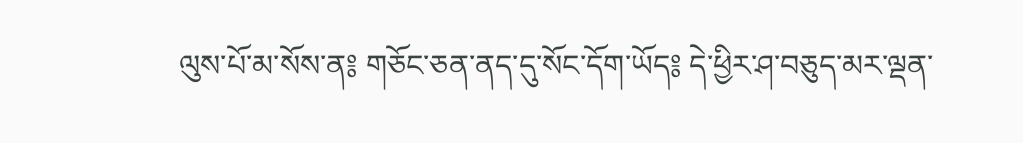ལུས་པོ་མ་སོས་ན༔ གཅོང་ཅན་ནད་དུ་སོང་དོག་ཡོད༔ དེ་ཕྱིར་ཤ་བཅུད་མར་ལྡན་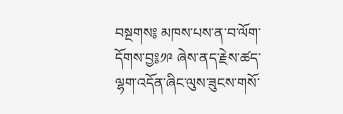བསྔགས༔ མཁས་པས་ན་བ་ལོག་དོགས་བྱ༔༡༩ ཞེས་ནད་རྗེས་ཚད་ལྷག་འདོན་ཞིང་ལུས་ཟུངས་གསོ་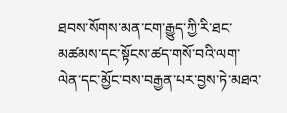ཐབས་སོགས་མན་ངག་རྒྱུད་ཀྱི་རི་ཐང་མཚམས་དང་སྟོངས་ཚད་གསོ་བའི་ལག་ལེན་དང་མྱོང་བས་བརྒྱན་པར་བྱས་ཏེ་མཐའ་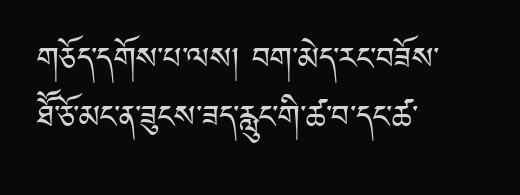གཅོད་དགོས་པ་ལས། བག་མེད་རང་བཟོས་ཐཽ་ཅོ་མང་ན་ཟུངས་ཟད་རླུང་གི་ཚ་བ་དང་ཚ་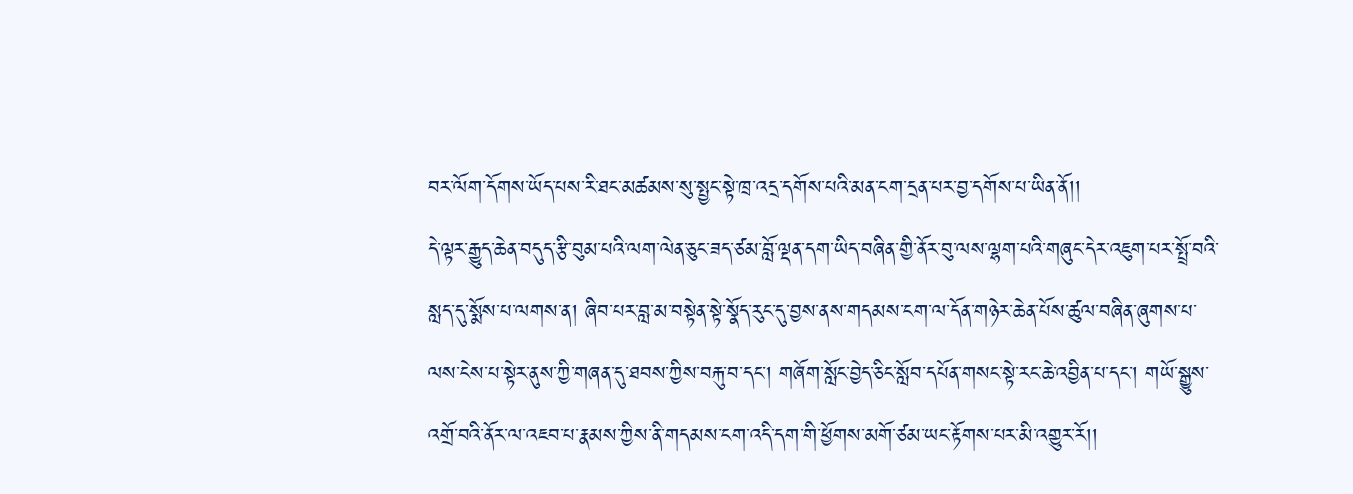བར་ལོག་དོགས་ཡོད་པས་རི་ཐང་མཚམས་སུ་སྤྱང་སྟེ་ཁྲ་འདྲ་དགོས་པའི་མན་ངག་དྲན་པར་བྱ་དགོས་པ་ཡིན་ནོ།།
དེ་ལྟར་རྒྱུད་ཆེན་བདུད་རྩི་བུམ་པའི་ལག་ལེན་ཅུང་ཟད་ཙམ་བློ་ལྡན་དག་ཡིད་བཞིན་གྱི་ནོར་བུ་ལས་ལྷག་པའི་གཞུང་དེར་འཇུག་པར་སྤྲོ་བའི་སླད་དུ་སྨོས་པ་ལགས་ན། ཞིབ་པར་བླ་མ་བསྟེན་སྟེ་སྣོད་རུང་དུ་བྱས་ནས་གདམས་ངག་ལ་དོན་གཉེར་ཆེན་པོས་ཚུལ་བཞིན་ཞུགས་པ་ལས་ངེས་པ་སྟེར་ནུས་ཀྱི་གཞན་དུ་ཐབས་ཀྱིས་བརྐུ་བ་དང་། གཞོག་སློང་བྱེད་ཅིང་སློབ་དཔོན་གསང་སྟེ་རང་ཆེ་འབྱིན་པ་དང་། གཡོ་སྒྱུས་འགྲོ་བའི་ནོར་ལ་འཇབ་པ་རྣམས་ཀྱིས་ནི་གདམས་ངག་འདི་དག་གི་ཕྱོགས་མགོ་ཙམ་ཡང་རྟོགས་པར་མི་འགྱུར་རོ།།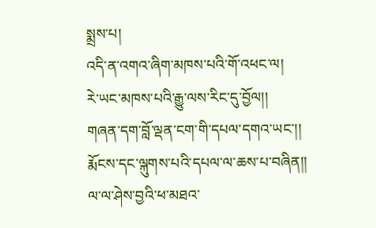སྨྲས་པ།
འདི་ན་འགའ་ཞིག་མཁས་པའི་གོ་འཕང་ལ།
རེ་ཡང་མཁས་པའི་རྒྱུ་ལས་རིང་དུ་བྱོལ།།
གཞན་དག་བློ་ལྡན་ངག་གི་དཔལ་དགའ་ཡང་།།
རྨོངས་དང་ལྐུགས་པའི་དཔལ་ལ་ཆས་པ་བཞིན།།
ལ་ལ་ཤེས་བྱའི་ཕ་མཐའ་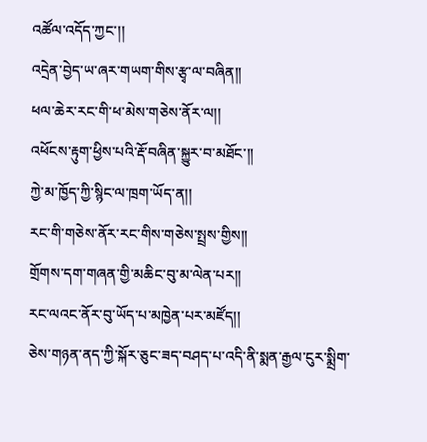འཚོལ་འདོད་ཀྱང་།།
འདྲེན་བྱེད་ཡ་ཞར་གཡག་གིས་རྩྭ་ལ་བཞིན།།
ཕལ་ཆེར་རང་གི་ཕ་མེས་གཅེས་ནོར་ལ།།
འཕོངས་རྟུག་ཕྱིས་པའི་རྡོ་བཞིན་སྐྱུར་བ་མཐོང་།།
ཀྱེ་མ་ཁྱོད་ཀྱི་སྙིང་ལ་ཁྲག་ཡོད་ན།།
རང་གི་གཅེས་ནོར་རང་གིས་གཅེས་སྤྲས་གྱིས།།
གྲོགས་དག་གཞན་གྱི་མཆིང་བུ་མ་ལེན་པར།།
རང་ལའང་ནོར་བུ་ཡོད་པ་མཁྱེན་པར་མཛོད།།
ཅེས་གཉན་ནད་ཀྱི་སྐོར་ཅུང་ཟད་བཤད་པ་འདི་ནི་སྨན་རྒྱལ་ངུར་སྨྲིག་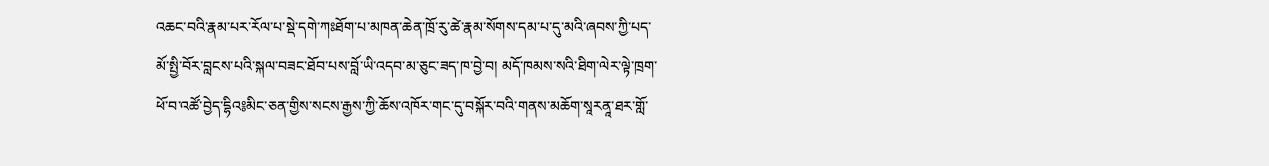འཆང་བའི་རྣམ་པར་རོལ་པ་སྡེ་དགེ་ཀཿཐོག་པ་མཁན་ཆེན་ཁྲོ་རུ་ཚེ་རྣམ་སོགས་དམ་པ་དུ་མའི་ཞབས་ཀྱི་པད་མོ་སྤྱི་བོར་བླངས་པའི་སྐལ་བཟང་ཐོབ་པས་བློ་ཡི་འདབ་མ་ཅུང་ཟད་ཁ་བྱེ་བ། མདོ་ཁམས་སའི་ཐིག་ལེར་ལྟེ་ཁྲག་ཕོ་བ་འཚོ་བྱེད་དྷིའ༔མིང་ཅན་གྱིས་སངས་རྒྱས་ཀྱི་ཆོས་འཁོར་གང་དུ་བསྐོར་བའི་གནས་མཆོག་སཱརནཱ་ཐར་གློ་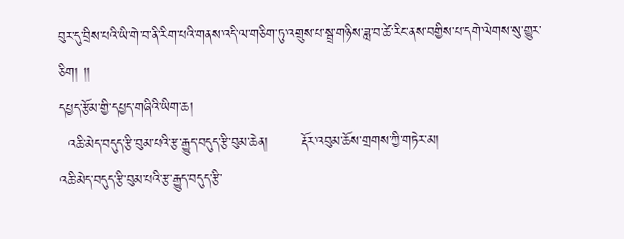བུར་དུ་བྲིས་པའི་ཡི་གེ་བ་ནི་རིག་པའི་གནས་འདི་ལ་གཅིག་ཏུ་འགྲུས་པ་སྦྲ་གཉིས་ཟླ་བ་ཚེ་རིང་ནས་བགྱིས་པ་དགེ་ལེགས་སུ་གྱུར་ཅིག། །།
དཔྱད་རྩོམ་གྱི་དཔྱད་གཞིའི་ཡིག་ཆ།
  འཆི་མེད་བདུད་རྩི་བུམ་པའི་རྩ་རྒྱུད་བདུད་རྩི་བུམ་ཆེན།       རྡོར་འབུམ་ཆོས་གྲགས་ཀྱི་གཏེར་མ།
འཆི་མེད་བདུད་རྩི་བུམ་པའི་རྩ་རྒྱུད་བདུད་རྩི་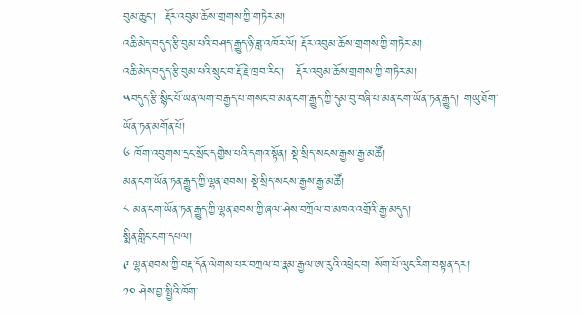བུམ་ཆུང་།  རྡོར་འབུམ་ཆོས་གྲགས་ཀྱི་གཏེར་མ།
འཆི་མེད་བདུད་རྩི་བུམ་པའི་བཤད་རྒྱུད་ཉི་ཟླ་འཁོར་ལོ། རྡོར་འབུམ་ཆོས་གྲགས་ཀྱི་གཏེར་མ།
འཆི་མེད་བདུད་རྩི་བུམ་པའི་སྲུང་བ་རྡོ་རྗེ་ཁྲབ་རིང་།   རྡོར་འབུམ་ཆོས་གྲགས་ཀྱི་གཏེར་མ།
༥བདུད་རྩི་སྙིང་པོ་ཡན་ལག་བརྒྱད་པ་གསང་བ་མན་ངག་རྒྱུད་ཀྱི་དུམ་བུ་བཞི་པ་མན་ངག་ཡོན་ཏན་རྒྱུད། གཡུ་ཐོག་ཡོན་ཏན་མགོན་པོ།
༦ ཁོག་འབུགས་དྲང་སྲོང་དགྱེས་པའི་དགའ་སྟོན། སྡེ་སྲིད་སངས་རྒྱས་རྒྱ་མཚོ།
མན་ངག་ཡོན་ཏན་རྒྱུད་ཀྱི་ལྷན་ཐབས། སྡེ་སྲིད་སངས་རྒྱས་རྒྱ་མཚོ།
༨ མན་ངག་ཡོན་ཏན་རྒྱུད་ཀྱི་ལྷན་ཐབས་ཀྱི་ཞལ་ཤེས་བཀྲོལ་བ་མཁའ་འགྲོའི་རྒྱ་མདུད།
སྨིན་གླིང་ངག་དཔལ།
༩ ལྷན་ཐབས་ཀྱི་བརྡ་དོན་ལེགས་པར་བཀྲལ་བ་རྣམ་རྒྱལ་ཨ་རུའི་འཕྲེང་བ། སོག་པོ་ལུང་རིག་བསྟན་དར།
༡༠ ཤེས་བྱ་སྤྱིའི་ཁོག་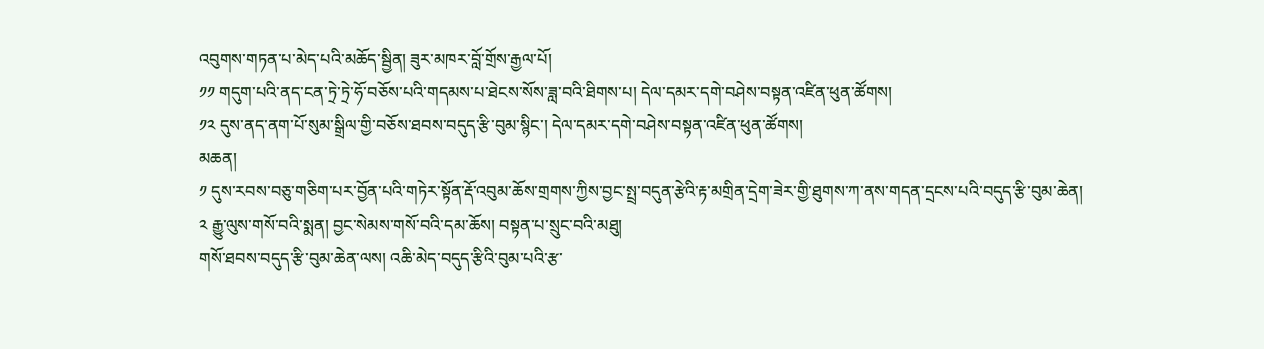འབུགས་གཏན་པ་མེད་པའི་མཆོད་སྦྱིན། ཟུར་མཁར་བློ་གྲོས་རྒྱལ་པོ།
༡༡ གདུག་པའི་ནད་ངན་ཏྲེ་ཏྲེ་ཧོ་བཅོས་པའི་གདམས་པ་ཐེངས་སོས་ཟླ་བའི་ཐིགས་པ། དེལ་དམར་དགེ་བཤེས་བསྟན་འཛིན་ཕུན་ཚོགས།
༡༢ དུས་ནད་ནག་པོ་སུམ་སྒྲིལ་གྱི་བཅོས་ཐབས་བདུད་རྩི་བུམ་སྙིང་། དེལ་དམར་དགེ་བཤེས་བསྟན་འཛིན་ཕུན་ཚོགས།
མཆན།
༡ དུས་རབས་བཅུ་གཅིག་པར་བྱོན་པའི་གཏེར་སྟོན་རྡོ་འབུམ་ཆོས་གྲགས་ཀྱིས་བྱང་སྤྲ་བདུན་རྩེའི་རྟ་མགྲིན་དྲེག་ཟེར་གྱི་ཐུགས་ཀ་ནས་གདན་དྲངས་པའི་བདུད་རྩི་བུམ་ཆེན།
༢ རྒྱུ་ལུས་གསོ་བའི་སྨན། བྱང་སེམས་གསོ་བའི་དམ་ཆོས། བསྟན་པ་སྲུང་བའི་མཐུ།
གསོ་ཐབས་བདུད་རྩི་བུམ་ཆེན་ལས། འཆི་མེད་བདུད་རྩིའི་བུམ་པའི་རྩ་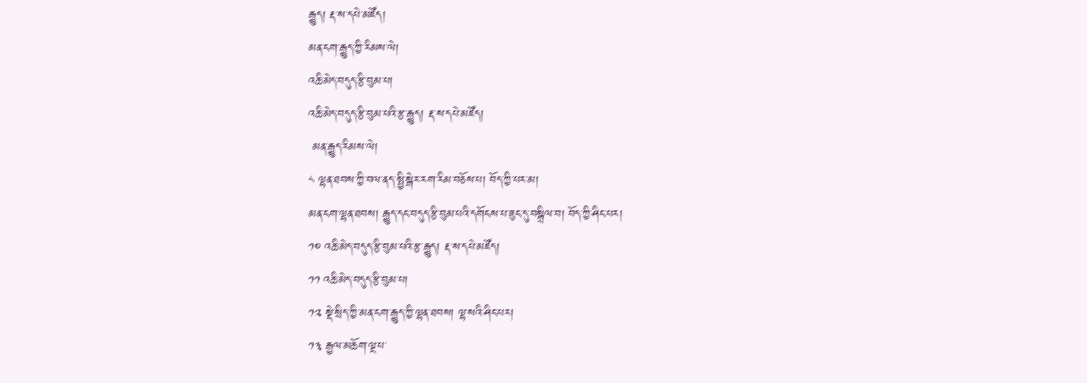རྒྱུད། རྡ་ས་དཔེ་མཛོད།
མན་ངག་རྒྱུད་ཀྱི་རིམས་ལེ།
འཆི་མེད་བདུད་རྩི་བུམ་པ།
འཆི་མེད་བདུད་རྩི་བུམ་པའི་རྩ་རྒྱུད། རྡ་ས་དཔེ་མཛོད།
 མན་རྒྱུད་རིམས་ལེ།
༨ ལྷན་ཐབས་ཀྱི་བལ་ནད་སྤྱི་སྒེར་རག་རིམ་བཅོས་པ། བོད་ཀྱི་པར་མ།
མན་ངག་ལྷན་ཐབས། རྒྱུད་དང་བདུད་རྩི་བུམ་པའི་དགོངས་པ་ཟུང་དུ་བསྒྲིལ་བ། བོད་ཀྱི་ཤིང་པར།
༡༠ འཆི་མེད་བདུད་རྩི་བུམ་པའི་རྩ་རྒྱུད། རྡ་ས་དཔེ་མཛོད།
༡༡ འཆི་མེད་བདུད་རྩི་བུམ་པ།
༡༢ སྡེ་སྲིད་ཀྱི་མན་ངག་རྒྱུད་ཀྱི་ལྷན་ཐབས། ལྷ་སའི་ཤིང་པར།
༡༣ རྒྱལ་མཆོག་ལྔ་པ་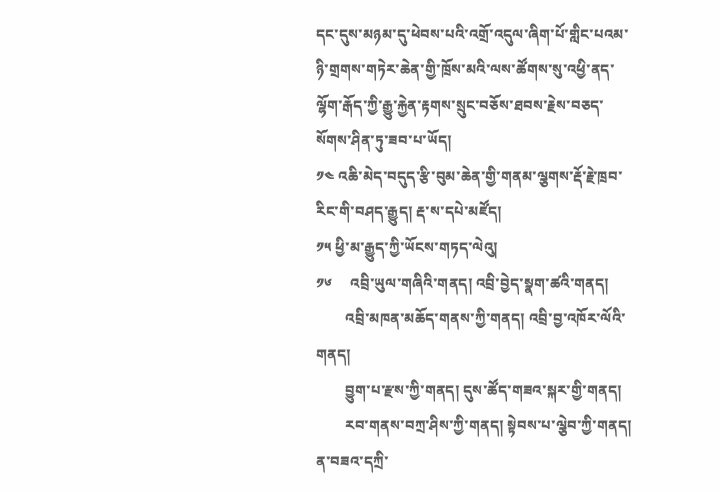དང་དུས་མཉམ་དུ་ཕེབས་པའི་འགྲོ་འདུལ་ཞིག་པོ་གླིང་པའམ་ཉི་གྲགས་གཏེར་ཆེན་གྱི་ཁྲོས་མའི་ལས་ཚོགས་སུ་འཕྱི་ནད་ལྷོག་རྒོད་ཀྱི་རྒྱུ་རྐྱེན་རྟགས་སྲུང་བཅོས་ཐབས་རྗེས་བཅད་སོགས་ཤིན་ཏུ་ཟབ་པ་ཡོད།
༡༤ འཆི་མེད་བདུད་རྩི་བུམ་ཆེན་གྱི་གནམ་ལྕགས་རྡོ་རྗེ་ཁྲབ་རིང་གི་བཤད་རྒྱུད། རྡ་ས་དཔེ་མཛོད།
༡༥ ཕྱི་མ་རྒྱུད་ཀྱི་ཡོངས་གཏད་ལེའུ།
༡༦     འབྲི་ཡུལ་གཞིའི་གནད། འབྲི་བྱེད་སྣག་ཚའི་གནད།
        འབྲི་མཁན་མཆོད་གནས་ཀྱི་གནད། འབྲི་བྱ་འཁོར་ལོའི་གནད།
        བྱུག་པ་རྫས་ཀྱི་གནད། དུས་ཚོད་གཟའ་སྐར་གྱི་གནད།
        རབ་གནས་བཀྲ་ཤིས་ཀྱི་གནད། སྟེབས་པ་ལྕེབ་ཀྱི་གནད།   ན་བཟའ་དཀྲི་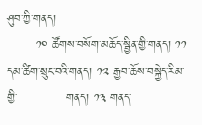ཤུབ་ཀྱི་གནད།
       ༡༠ ཚོགས་བསོག་མཆོད་སྦྱིན་གྱི་གནད། ༡༡ དམ་ཚིག་སྲུང་བའི་གནད། ༡༢ རྒྱབ་ཆོས་བསྐྱེད་རིམ་གྱི་            གནད། ༡༣ གནད་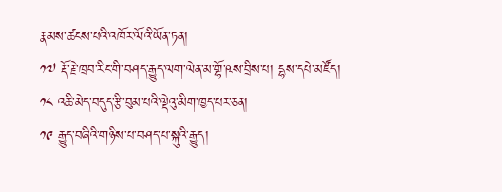རྣམས་ཚངས་པའི་འཁོར་ལོའི་ཡོན་ཏན།
༡༧ རྡོ་རྗེ་ཁྲབ་རིང་གི་བཤད་རྒྱུད་ལག་ལེན་མ་གྷོ་ཥས་བྲིས་པ། དྷས་དཔེ་མཛོད།
༡༨ འཆི་མེད་བདུད་རྩི་བུམ་པའི་ལྡེའུ་མིག་ཁྱད་པར་ཅན།
༡༩ རྒྱུད་བཞིའི་གཉིས་པ་བཤད་པ་སྐུའི་རྒྱུད།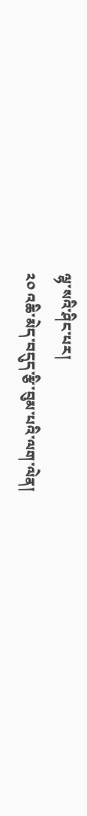ལྷ་སའི་ཤིང་པར།
༢༠ འཆི་མེད་བདུད་རྩི་བུམ་པའི་ལག་ལེན།